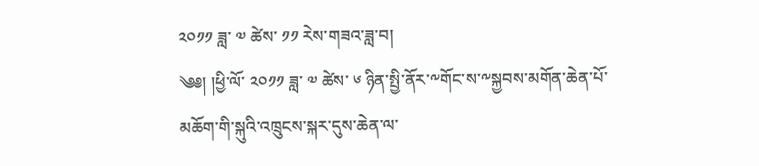༢༠༡༡ ཟླ་ ༧ ཚེས་ ༡༡ རེས་གཟའ་ཟླ་བ།
༄༅། །ཕྱི་ལོ་ ༢༠༡༡ ཟླ་ ༧ ཚེས་ ༦ ཉིན་སྤྱི་ནོར་༸གོང་ས་༸སྐྱབས་མགོན་ཆེན་པོ་མཆོག་གི་སྐུའི་འཁྲུངས་སྐར་དུས་ཆེན་ལ་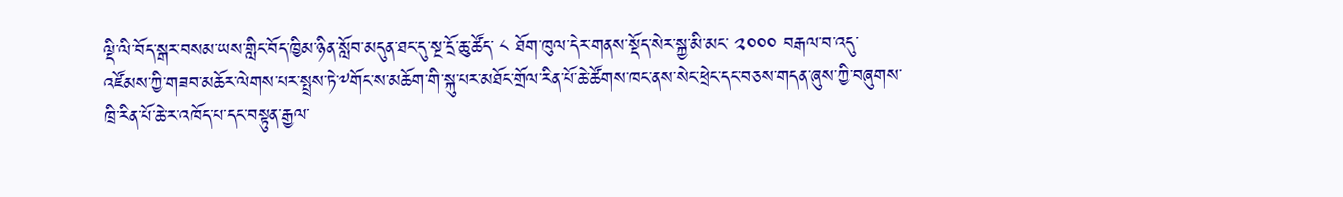ལྡི་ལི་བོད་སྒར་བསམ་ཡས་གླིང་བོད་ཁྱིམ་ཉིན་སློབ་མདུན་ཐང་དུ་སྔ་དྲོ་ཆུ་ཚོད་ ༨ ཐོག་ཁུལ་དེར་གནས་སྡོད་སེར་སྐྱ་མི་མང་ ༢༠༠༠ བརྒལ་བ་འདུ་འཛོམས་ཀྱི་གཟབ་མཆོར་ལེགས་པར་སྤྲས་ཏེ་༸གོང་ས་མཆོག་གི་སྐུ་པར་མཐོང་གྲོལ་རིན་པོ་ཆེ་ཚོགས་ཁང་ནས་སེང་ཕྲེང་དང་བཅས་གདན་ཞུས་ཀྱི་བཞུགས་ཁྲི་རིན་པོ་ཆེ་ར་འཁོད་པ་དང་བསྟུན་རྒྱལ་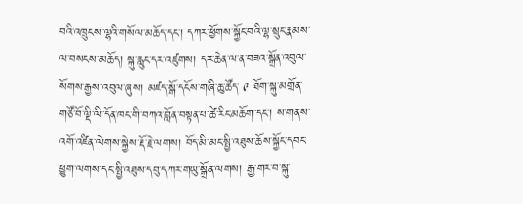བའི་འཁྲུངས་ལྷའི་གསོལ་མཆོད་དང་། དཀར་ཕྱོགས་སྐྱོང་བའི་ལྷ་སྲུང་རྣམས་ལ་བསངས་མཆོད། སྐུ་རླུང་དར་འཛུགས། དར་ཆེན་ལ་ན་བཟའ་སྒྲོན་འབུལ་སོགས་རྒྱས་འབུལ་ཞུས། མཛད་སྒོ་དངོས་གཞི་ཆུ་ཚོད་ ༩ ཐོག་སྐུ་མགྲོན་གཙོ་བོ་ལྡི་ལི་དོན་ཁང་གི་བཀའ་བློན་བསྟན་པ་ཚེ་རིང་མཆོག་དང་། ས་གནས་འགོ་འཛིན་ལེགས་སྐྱེས་རྡོ་རྗེ་ལགས། བོད་མི་མང་སྤྱི་འཐུས་ཆོས་སྐྱོང་དབང་ཕྱུག་ལགས་དང་སྤྱི་འཐུས་དབུ་དཀར་གཡུ་སྒྲོན་ལགས། རྒྱ་གར་བ་སྐུ་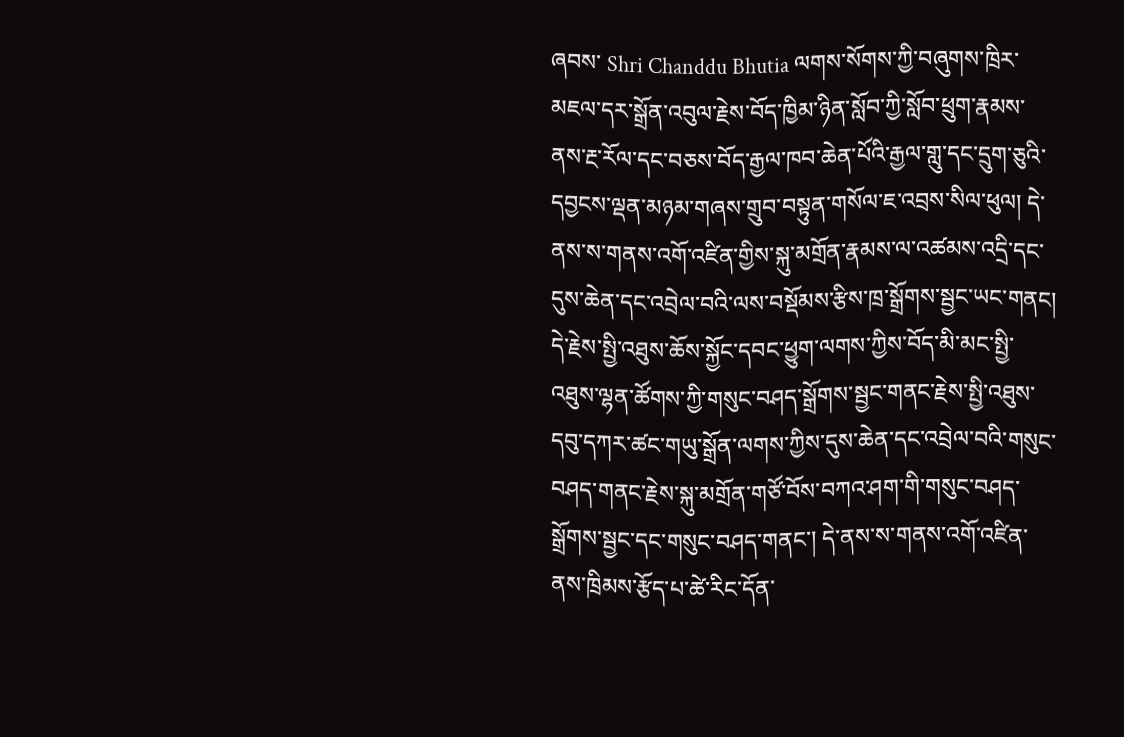ཞབས་ Shri Chanddu Bhutia ལགས་སོགས་ཀྱི་བཞུགས་ཁྲིར་མཇལ་དར་སྒྲོན་འབུལ་རྗེས་བོད་ཁྱིམ་ཉིན་སློབ་ཀྱི་སློབ་ཕྲུག་རྣམས་ནས་རྔ་རོལ་དང་བཅས་བོད་རྒྱལ་ཁབ་ཆེན་པོའི་རྒྱལ་གླུ་དང་དྲུག་ཅུའི་དབྱངས་ལྡན་མཉམ་གཞས་གྲུབ་བསྟུན་གསོལ་ཇ་འབྲས་སིལ་ཕུལ། དེ་ནས་ས་གནས་འགོ་འཛིན་གྱིས་སྐུ་མགྲོན་རྣམས་ལ་འཚམས་འདྲི་དང་དུས་ཆེན་དང་འབྲེལ་བའི་ལས་བསྡོམས་རྩིས་ཁྲ་སྒྲོགས་སྦྱང་ཡང་གནང། དེ་རྗེས་སྤྱི་འཐུས་ཆོས་སྐྱོང་དབང་ཕྱུག་ལགས་ཀྱིས་བོད་མི་མང་སྤྱི་འཐུས་ལྷན་ཚོགས་ཀྱི་གསུང་བཤད་སྒྲོགས་སྦྱང་གནང་རྗེས་སྤྱི་འཐུས་དབུ་དཀར་ཚང་གཡུ་སྒྲོན་ལགས་ཀྱིས་དུས་ཆེན་དང་འབྲེལ་བའི་གསུང་བཤད་གནང་རྗེས་སྐུ་མགྲོན་གཙོ་བོས་བཀའ་ཤག་གི་གསུང་བཤད་སྒྲོགས་སྦྱང་དང་གསུང་བཤད་གནང་། དེ་ནས་ས་གནས་འགོ་འཛིན་ནས་ཁྲིམས་རྩོད་པ་ཚེ་རིང་དོན་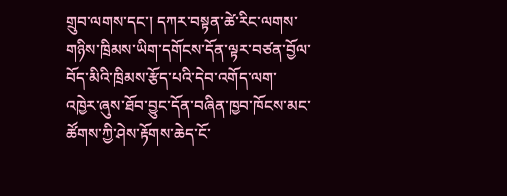གྲུབ་ལགས་དང་། དཀར་བསྟན་ཚེ་རིང་ལགས་གཉིས་ཁྲིམས་ཡིག་དགོངས་དོན་ལྟར་བཙན་བྱོལ་བོད་མིའི་ཁྲིམས་རྩོད་པའི་དེབ་འགོད་ལག་འཁྱེར་ཞུས་ཐོབ་བྱུང་དོན་བཞིན་ཁྱབ་ཁོངས་མང་ཚོགས་ཀྱི་ཤེས་རྟོགས་ཆེད་ངོ་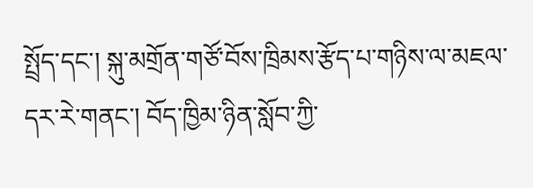སྤྲོད་དང་། སྐུ་མགྲོན་གཙོ་བོས་ཁྲིམས་རྩོད་པ་གཉིས་ལ་མཇལ་དར་རེ་གནང་། བོད་ཁྱིམ་ཉིན་སློབ་ཀྱི་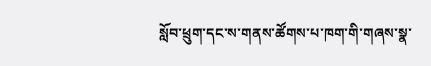སློབ་ཕྲུག་དང་ས་གནས་ཚོགས་པ་ཁག་གི་གཞས་སྣ་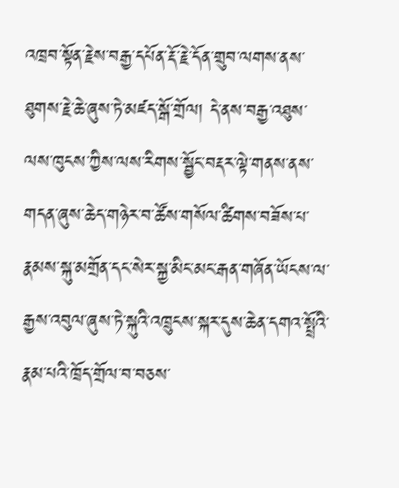འཁྲབ་སྟོན་རྗེས་བརྒྱ་དཔོན་རྡོ་རྗེ་དོན་གྲུབ་ལགས་ནས་ཐུགས་རྗེ་ཆེ་ཞུས་ཏེ་མཛད་སྒོ་གྲོལ། དེ་ནས་བརྒྱ་འཐུས་ལས་ཁུངས་ཀྱིས་ལས་རིགས་སྦྱོང་བརྡར་ལྟེ་གནས་ནས་གདན་ཞུས་ཆེད་གཉེར་བ་ཚོས་གསོལ་ཚིགས་བཟོས་པ་རྣམས་སྐུ་མགྲོན་དང་སེར་སྐྱ་མིང་མང་རྒན་གཞོན་ཡོངས་ལ་རྒྱས་འབུལ་ཞུས་ཏེ་སྐུའི་འཁྲུངས་སྐར་དུས་ཆེན་དགའ་སྤྲོའི་རྣམ་པའི་ཁྲོད་གྲོལ་བ་བཅས་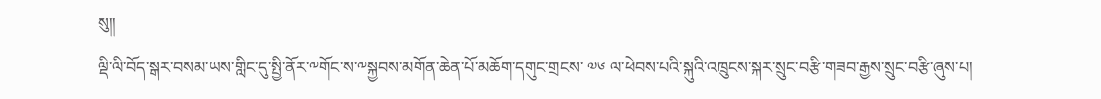སུ།།
ལྡི་ལི་བོད་སྒར་བསམ་ཡས་གླིང་དུ་སྤྱི་ནོར་༸གོང་ས་༸སྐྱབས་མགོན་ཆེན་པོ་མཆོག་དགུང་གྲངས་ ༧༦ ལ་ཕེབས་པའི་སྐུའི་འཁྲུངས་སྐར་སྲུང་བརྩི་གཟབ་རྒྱས་སྲུང་བརྩི་ཞུས་པ།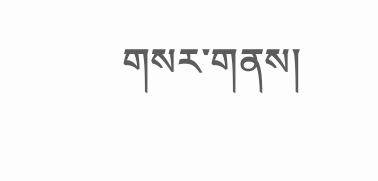གསར་གནས།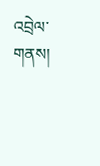འབྲེལ་གནས།